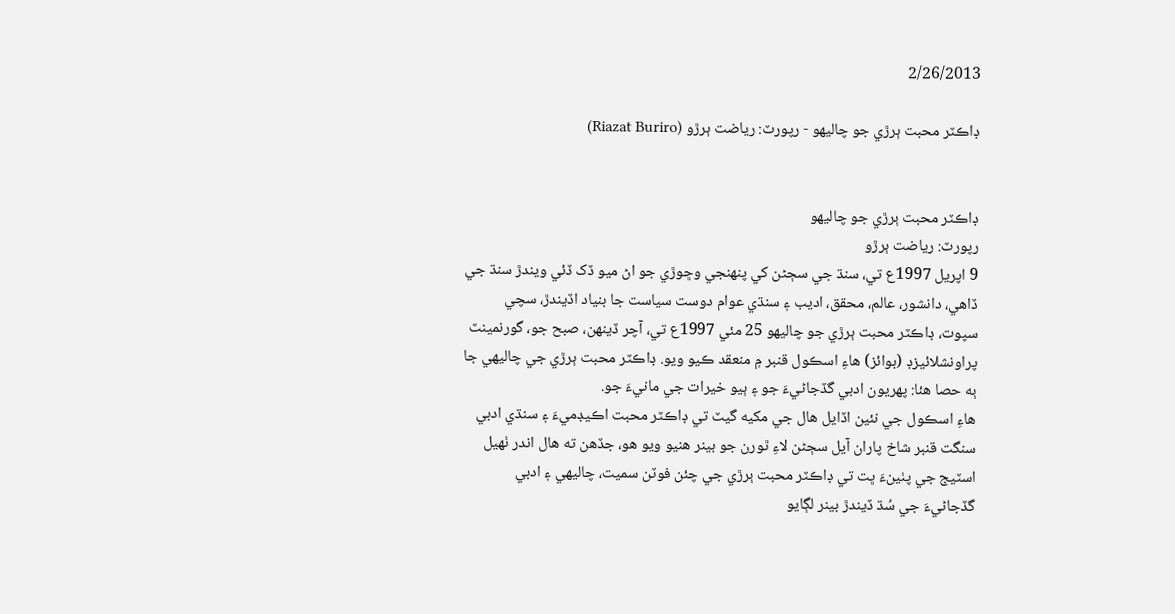2/26/2013

ڊاڪٽر محبت ٻرڙي جو چاليهو - رپورٽ: رياضت ٻرڙو (Riazat Buriro)


ڊاڪٽر محبت ٻرڙي جو چاليهو
رپورٽ: رياضت ٻرڙو
9 اپريل 1997ع تي، سنڌ جي سڄڻن کي پنهنجي وڇوڙي جو اڻ ميو ڏک ڏئي ويندڙ سنڌ جي ڏاهي، دانشور، عالم، محقق، اديب ۽ سنڌي عوام دوست سياست جا بنياد اڏيندڙ، سچي سپوت، ڊاڪٽر محبت ٻرڙي جو چاليهو 25 مئي 1997ع تي، آچر ڏينهن، صبح جو، گورنمينٽ پراونشلائيزڊ (بوائز) هاءِ اسڪول قنبر ۾ منعقد ڪيو ويو. ڊاڪٽر محبت ٻرڙي جي چاليهي جا ٻه حصا هئا: پهريون ادبي گڏجاڻيءَ جو ۽ ٻيو خيرات جي مانيءَ جو.
هاءِ اسڪول جي نئين اڏايل هال جي مکيه گيٽ تي ڊاڪٽر محبت اڪيڊميءَ ۽ سنڌي ادبي سنگت قنبر شاخ پاران آيل سڄڻن لاءِ ٿورن جو بينر هنيو ويو هو، جڏهن ته هال اندر ٺهيل اسٽيج جي پٺينءَ ڀت تي ڊاڪٽر محبت ٻرڙي جي چئن فوٽن سميت، چاليهي ۽ ادبي گڏجاڻيءَ جي سُڌ ڏيندڙ بينر لڳايو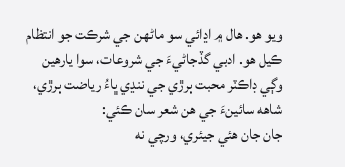ويو هو. هال ۾ اڍائي سو ماڻهن جي شرڪت جو انتظام ڪيل هو. ادبي گڏجاڻيءَ جي شروعات، سوا يارهين وڳي ڊاڪٽر محبت ٻرڙي جي ننڍي ڀاءُ رياضت ٻرڙي، شاهه سائينءَ جي هن شعر سان ڪئي:
جان جان هئي جيئري، ورچي نه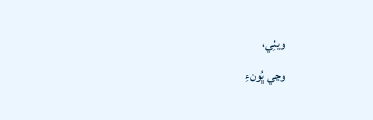ويٺِي،
وڃي ڀُونءِ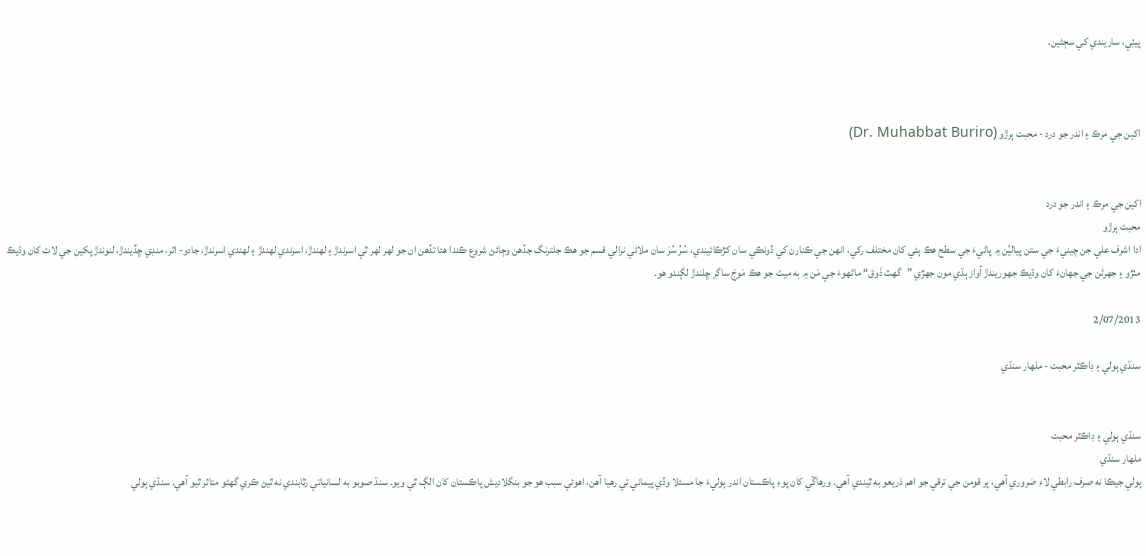پيٺِي، ساريندي کي سڄڻين.



اکين جي مرڪ ۽ اندر جو درد - محبت ٻرڙو (Dr. Muhabbat Buriro)


اکين جي مرڪ ۽ اندر جو درد
محبت ٻرڙو
ادا اشرف علي جن چينيءَ جي ستن پياليُن ۾ پاڻيءَ جي سطح هڪ ٻئي کان مختلف رکي، انهن جي ڪنارن کي ڏونڪي سان کڙڪائيندي، سُرُ سُرَ سان ملائي نرالي قسم جو هڪ جلترنگ جڏهن وڄائڻ شروع ڪندا هئا تڏهن ان جو لهر لهر ٿي اسرندڙ ۽ لهندڙ، اسرندي لهندڙ ۽ لهندي اسرندڙ، جادو- اثر، منڊي ڇڏيندڙ، لنوندڙ پکين جي لات کان وڌيڪ مٺڙو ۽ جھرڻن جي جھانءَ کان وڌيڪ جھوريندڙ آواز ٻڌي مون جھڙي ”گھٽ ذَوق“ ماڻهوءَ جي مَن ۾ به ميٺ جو هڪ مَوجَ ساگر ڇلندڙ لڳندو هو.

2/07/2013

سنڌي ٻولي ۽ ڊاڪٽر محبت - ملهار سنڌي


سنڌي ٻولي ۽ ڊاڪٽر محبت
ملهار سنڌي
ٻولي جيڪا نه صرف رابطي لاءِ ضروري آهي، پر قومن جي ترقي جو اهم ذريعو به ٿيندي آهي. ورهاڱي کان پوءِ پاڪستان اندر ٻوليءَ جا مسئلا وڏي پيماني تي رهيا آهن، اهوئي سبب هو جو بنگلاديش پاڪستان کان الڳ ٿي ويو. سنڌ صوبو به لسانياتي رٿابندي نه ٿيڻ ڪري گھڻو متاثر ٿيو آهي. سنڌي ٻولي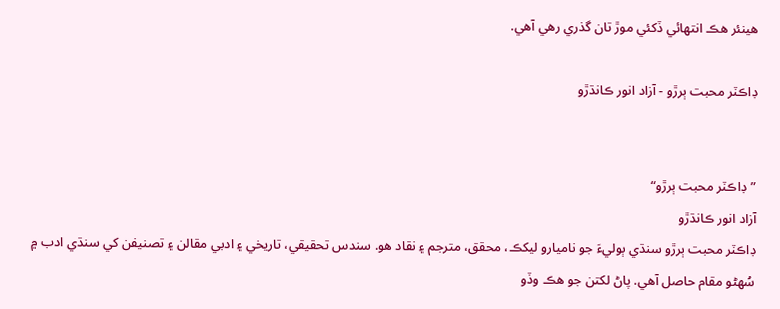هينئر هڪ انتهائي ڏکئي موڙ تان گذري رهي آهي.

ڊاڪٽر محبت ٻرڙو - آزاد انور ڪانڌڙو


”ڊاڪٽر محبت ٻرڙو“
آزاد انور ڪانڌڙو
ڊاڪٽر محبت ٻرڙو سنڌي ٻوليءَ جو ناميارو ليکڪ، محقق، مترجم ۽ نقاد هو. سندس تحقيقي، تاريخي ۽ ادبي مقالن ۽ تصنيفن کي سنڌي ادب ۾ سُهڻو مقام حاصل آهي. پاڻ لکتن جو هڪ وڏو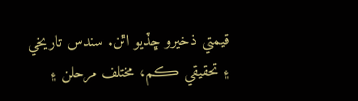قيمتي ذخيرو ڇڏيو اٿن. سندس تاريخي ۽ تحقيقي ڪم، مختلف مرحلن ۽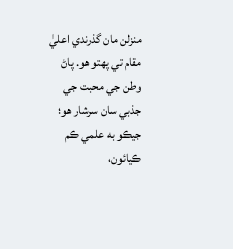منزلن مان گذرندي اعليٰ مقام تي پهتو هو. پاڻ وطن جي محبت جي جذبي سان سرشار هو؛ جيڪو به علمي ڪم ڪيائون،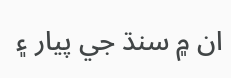ان ۾ سنڌ جي پيار ۽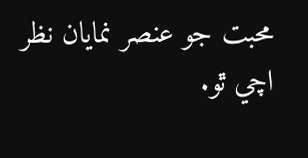محبت جو عنصر نمايان نظر اچي ٿو.